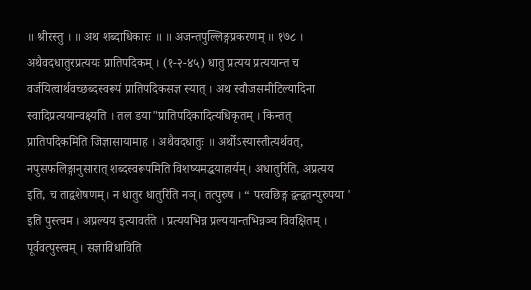॥ श्रीरस्तु । ॥ अथ शब्दाधिकारः ॥ ॥ अजन्तपुल्लिङ्गप्रकरणम् ॥ १७८ । अथैवदधातुरप्रत्ययः प्रातिपदिकम् । (१-२-४५) धातु प्रत्यय प्रत्ययान्त च वर्जयित्वार्थवच्छब्दस्वरूपं प्रातिपदिकसज्ञ स्यात् । अथ स्वौजसमीटिल्यादिना स्वादिप्रत्ययान्वक्ष्यति । तल डया"प्रातिपदिकादित्यधिकृतम् । किन्तत् प्रातिपदिकमिति जिज्ञासायामाह । अथैवदधातुः ॥ अर्थोऽस्यास्तीत्यर्थवत्, नपुसफलिङ्गानुसारात् शब्दस्वरूपमिति विशष्यमद्धयाहार्यम्। अधातुरिति, अप्रत्यय इति, च ताद्वशेषणम्। न धातुर धातुरिति नञ्। तत्पुरुष । “ परवछिङ्ग द्वन्द्वतन्पुरुपया ' इति पुस्त्वम । अप्रल्यय इत्यावर्तते । प्रत्ययभिन्न प्रल्ययान्तभिन्नञ्च विवक्षितम् । पूर्ववत्पुस्त्वम् । सज्ञाविधाविति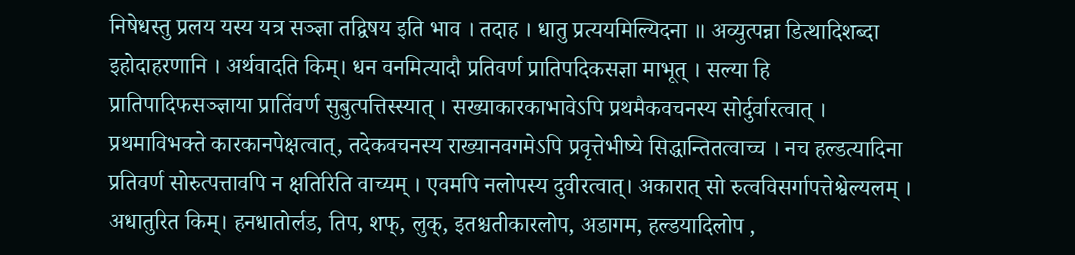निषेधस्तु प्रलय यस्य यत्र सञ्ज्ञा तद्विषय इति भाव । तदाह । धातु प्रत्ययमिल्यिदना ॥ अव्युत्पन्ना डित्थादिशब्दा इहोदाहरणानि । अर्थवादति किम्। धन वनमित्यादौ प्रतिवर्ण प्रातिपदिकसज्ञा माभूत् । सल्या हि प्रातिपादिफसञ्ज्ञाया प्रातिंवर्ण सुबुत्पत्तिस्स्यात् । सख्याकारकाभावेऽपि प्रथमैकवचनस्य सोर्दुर्वारत्वात् । प्रथमाविभक्ते कारकानपेक्षत्वात्, तदेकवचनस्य राख्यानवगमेऽपि प्रवृत्तेभीष्ये सिद्धान्तितत्वाच्च । नच हल्डत्यादिना प्रतिवर्ण सोरुत्पत्तावपि न क्षतिरिति वाच्यम् । एवमपि नलोपस्य दुवीरत्वात्। अकारात् सो रुत्वविसर्गापत्तेश्वेल्यलम् । अधातुरित किम्। हनधातोर्लड, तिप, शफ्, लुक्, इतश्चतीकारलोप, अडागम, हल्डयादिलोप ,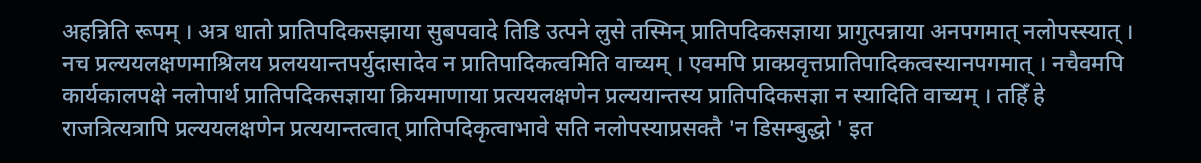अहन्निति रूपम् । अत्र धातो प्रातिपदिकसझाया सुबपवादे तिडि उत्पने लुसे तस्मिन् प्रातिपदिकसज्ञाया प्रागुत्पन्नाया अनपगमात् नलोपस्स्यात् । नच प्रल्ययलक्षणमाश्रिलय प्रलययान्तपर्युदासादेव न प्रातिपादिकत्वमिति वाच्यम् । एवमपि प्राक्प्रवृत्तप्रातिपादिकत्वस्यानपगमात् । नचैवमपि कार्यकालपक्षे नलोपार्थ प्रातिपदिकसज्ञाया क्रियमाणाया प्रत्ययलक्षणेन प्रल्ययान्तस्य प्रातिपदिकसज्ञा न स्यादिति वाच्यम् । तहिँ हे राजत्रित्यत्रापि प्रल्ययलक्षणेन प्रत्ययान्तत्वात् प्रातिपदिकृत्वाभावे सति नलोपस्याप्रसक्तै 'न डिसम्बुद्धो ' इत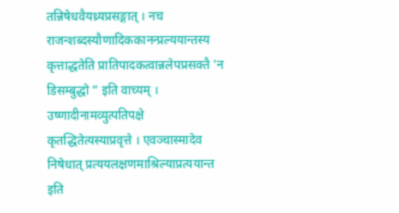तन्निषेधवैयथ्र्यप्रसङ्गात् । नच राजन्शब्दस्यौणादिककानन्प्रल्ययान्तस्य कृत्ताद्धतेति प्रातिपादकत्वान्नलेपप्रसक्तै 'न डिसम्बुद्धो ” इति वाच्यम् । उष्णादीनामव्युत्पतिपक्षे कृतद्धितेत्यस्याप्रवृत्ते । एवञ्चास्मादेव निषेधात् प्रत्ययलक्षणमाश्रिल्याप्रत्ययान्त इति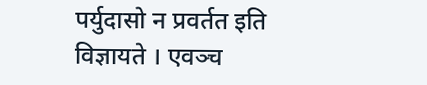पर्युदासो न प्रवर्तत इति विज्ञायते । एवञ्च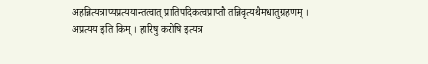अहन्नित्यत्राप्यप्रत्ययान्तत्वात् प्रातिपदिकत्वप्राप्तौ तन्निवृत्यथैमधातुग्रहणम् । अप्रत्यय इति किम् । हारिषु करोषि इत्यत्र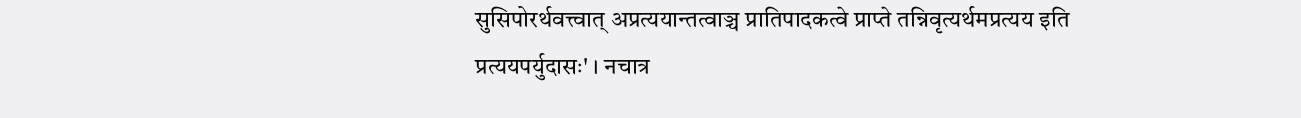सुसिपोरर्थवत्त्वात् अप्रत्ययान्तत्वाञ्च प्रातिपादकत्वे प्राप्ते तन्निवृत्यर्थमप्रत्यय इति प्रत्ययपर्युदासः' । नचात्र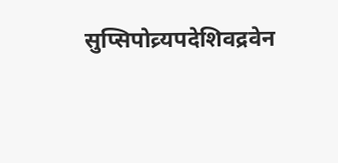सुप्सिपोव्र्यपदेशिवद्रवेन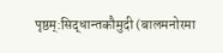पृष्ठम्:सिद्धान्तकौमुदी (बालमनोरमा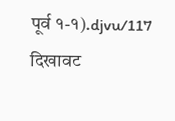पूर्व १-१).djvu/117
दिखावट